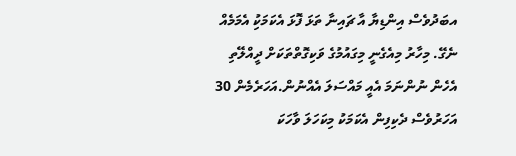އބަދުވެސް އިންޑިޔާ އާ ޗައިނާ ތަޅަ ފޮޅަ އެކަމަކިު އެމަމެއް ނެގޭ. މިހާރު މިއެގެނީ މިގައުމުގެ ވަކިގޮތްތަކަށް ދީއްލޭތި އެހެން ނުންނަމަ އެއީ މައްސަލަ އެއްނުން.އަހަރެމެން 30 އަހަރުވެސް ދެކިފިން އެކަމަކު މިކަހަލަ ވާހަކަ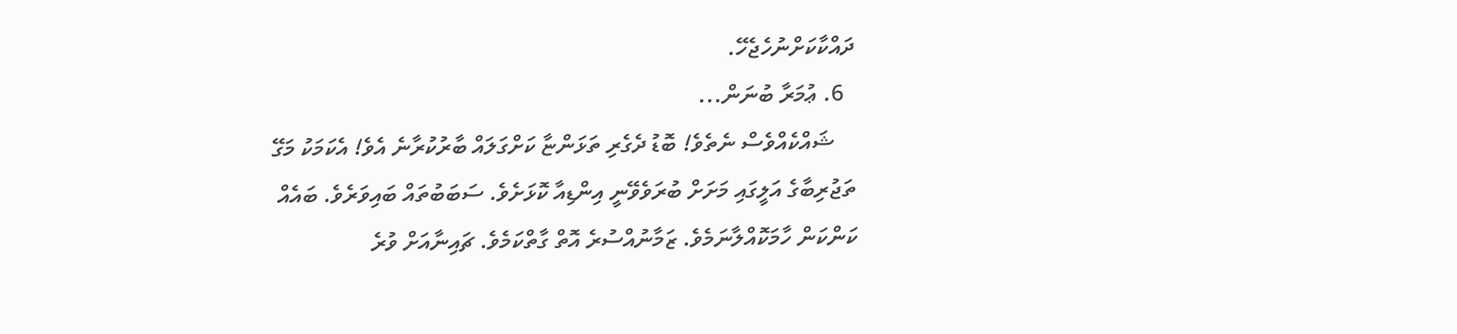ދައްކާކަށްނުހެޖެހޭ.
  6. ޢުމަރާ ބުނަން...
    ޝައްކެއްވެސް ނެތެވެ! ބޮޑު ދެގެރި ތަޅަންޏާ ކަށްގަލައް ބާރުކުރާނެ އެވެ! އެކަމަކު މަގޭ ތަޖުރިބާގެ އަލީގައި މަށަށް ބުރަވެވޭނީ އިންޑިއާ ކޮޅަށެވެ. ސަބަބުތައް ބައިވަރެވެ. ބައެއް ކަންކަން ހާމަކޮއްލާނަމެވެ. ޒަމާނުއްސުރެ އޮތް ގާތްކަމެވެ. ޗައިނާއަށް ވުރެ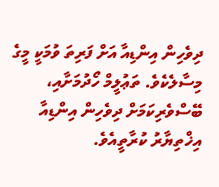ދިވެހިން އިންޑިއާ އަށް ފަރިތަ ވުމަކީ މީގެ މިސާލެކެވެ. ތަޢުލީމް ހޯދުމަށާއި، ބޭސްވެރިކަމަށް ދިވެހިން އިންޑިއާ އިޚްތިޔާރު ކުރާތީއެވެ.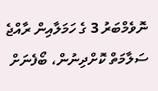ނޮވެމްބަރު 3 ގެ ހަމަލާއިން ރާއްޖެ ސަލާމަތް ކޮށްދިނުން، ބޯފެނަށް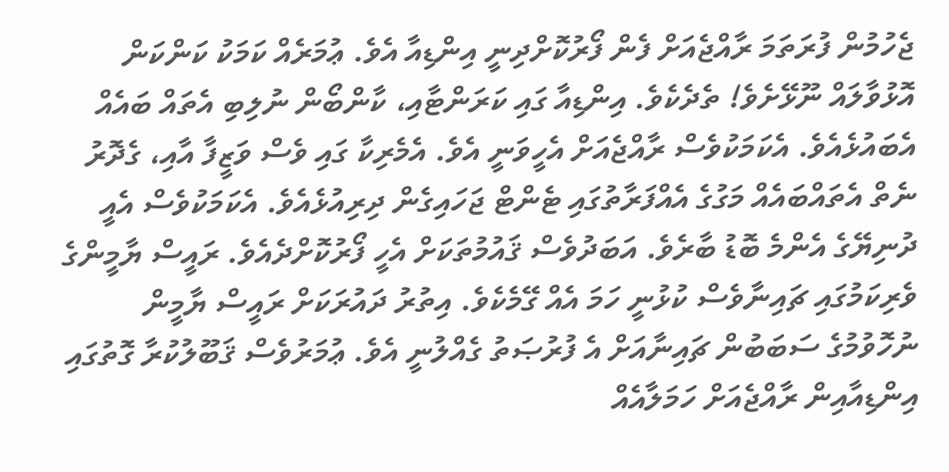ޖެހުމުން ފުރަތަމަ ރާއްޖެއަށް ފެން ފޯރުކޮށްދިނީ އިންޑިއާ އެވެ. ޢުމަރެއް ކަމަކު ކަންކަން އޮޅުވާލައް ނޫޅޭށެވެ! ތެދެކެވެ. އިންޑިއާ ގައި ކަރަންޓާއި، ކާންބޯން ނުލިބި އެތައް ބައެއް އެބައުޅެއެވެ. އެކަމަކުވެސް ރާއްޖެއަށް އެހީވަނީ އެވެ. އެމެރިކާ ގައި ވެސް ވަޒީފާ އާއި، ގެދޮރު ނެތް އެތައްބައެއް މަގުގެ އެއްފަރާތުގައި ޓެންޓް ޖަހައިގެން ދިރިއުޅެއެވެ. އެކަމަކުވެސް އެއީ ދުނިޔޭގެ އެންމެ ބޮޑު ބާރެވެ. އަބަދުވެސް ޤައުމުތަކަށް އެހީ ފޯރުކޮށްދެއެވެ. ރައީސް ޔާމީންގެ ވެރިކަމުގައި ޗައިނާވެސް ކުޅުނީ ހަމަ އެއް ގޭމެކެވެ. އިތުރު ދައުރަކަށް ރައީސް ޔާމީން ނުހޮވުމުގެ ސަބަބުން ޗައިނާއަށް އެ ފުރުޞަތު ގެއްލުނީ އެވެ. ޢުމަރުވެސް ޤަބޫލުކުރާ ގޮތުގައި އިންޑިއާއިން ރާއްޖެއަށް ހަމަލާއެއް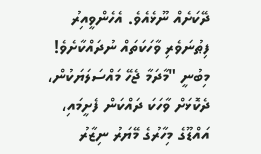ދޭކަށެއް ނޫޅެއެވެ. އެހެންވީއިރު ފިޠުނަވެރި ވާހަކަތައް ނުދައްކާށެވެ! މިބުނީ "މާދަމާ ޖެހޭ މައްސަލަޔަކުން، ދެކޮޅަށް ވާހަކަ ދައްކަން ފެށީމައި، އައްޑޫގެ މިހާރުގެ މޭޔަރު ނިޒާރު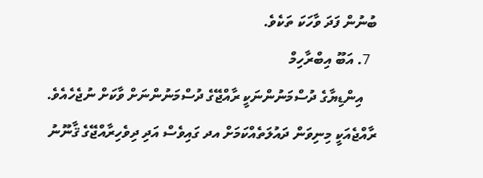ބުނުން ފަދަ ވާހަކަ ތަކެވެ.
  7. އަބޫ އިބްރާހިމް
    އިންޑިޔާގެ ދުސްމަނުންނަކީ ރާއްޖޭގެ ދުސްމަނުންނަށް ވާކަށް ނުޖެހެއެވެ. ރާއްޖެއަކީ މިނިވަން ދައުލަތެއްކަމަށް އދ ގައިވެސް އަދި ދިވެހިރާއްޖޭގެ ޤާނޫނު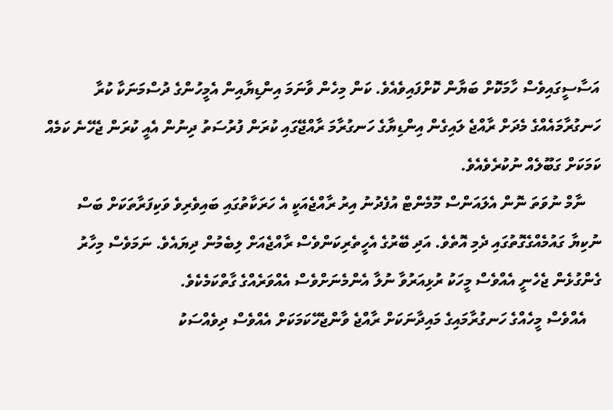އަސާސީގައިވެސް ހާމަކޮށް ބަޔާން ކޮށްފައިވެއެވެ. ކަން މިހެން ވާނަމަ އިންޑިޔާއިން އެމީހުންގެ ދުސްމަނަކާ ކުރާ ހަނގުރާމައެއްގެ މެދަށް ރާއްޖެ ލައިގެން އިންޑިޔާގެ ހަނގުރާމަ ރާއްޖޭގައި ކުރަން ފުރުސަތު ދިނުން އެއީ ކުރަން ޖެހޭނެ ކަމެއް ކަމަކަށް ގަބޫލެއް ނުކުރެވެއެވެ.
    ނާމް ނުވަތަ ނޮން އެލައަންސް މޫމެންޓް އުފެދުނު އިރު ރާއްޖެއަކީ އެ ހަރަކާތުގައި ބައިވެރިވެ ވަކިފަރާތަކަށް ބަސް ނުކިޔާ ގައުމެއްގެގޮތުގައި ދެމި އޮތެވެ. އަދި ބޭރުގެ އެހީތެރިކަންވެސް ރާއްޖެއަށް ލިބެމުން ދިޔައެވެ. ނަމަވެސް މިހާރު ގެންގުޅެން ޖެހެނީ އެއްވެސް މީހަކު ރުޅިއަރުވާ ނުލާ އެންމެނަށްވެސް އެއްވަރެއްގެ ގާތްކަމެކެވެ.
    އެއްވެސް މީހެއްގެ ހަނގުރާމައިގެ މައިދާނަކަށް ރާއްޖެ ވާންޖެހޭކަމަކަށް އެއްވެސް ދިވެއްސަކު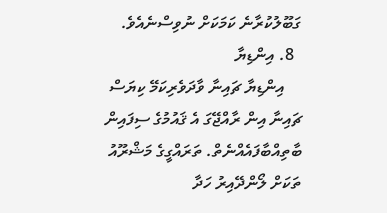ގަބޫލުކުރާނެ ކަމަކަށް ނުވިސްނެއެވެ.
  8. އިންޑިޔާ
    އިންޑިޔާ ޗައިނާ ވާދަވެރިކަމޭ ކިޔަސް ޗައިނާ އިން ރާއްޖޭގަ އެ ޤައުމުގެ ސިފައިން ބާތިއްބާފައެއްނެތް. ތަރައްގީގެ މަޝްރޫއު ތަކަށް ލޯންދޭއިރު ހަދާ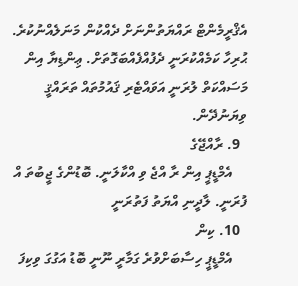އެޤްރީމެންޓް ރައްޔަތުންނަށް ދެއްކުން މަނަލެއްނުކުރެ. ޙުރިހާ ކަމެއްކުރަނީ ދެފުއްފެއްބަގޮތަށް. ޢިންޑިޔާ އިން މަސައްކަތް ލުރަނީ އަވައްޓެރި ޤައުމުތައް ތަރައްޤީ ވިޔަނުދޭން.
  9. ރާއްޖޭގެ
    އެމްޑީޕީ އިން ރާ އްޖެ ވި އްކާލަނީ. ބޮޑުންގެ ޖީބުތަ އް ފުރަނީ. ލާދީނި އްޔަތު ފަތުރަނީ
  10. ކިން
    އެމްޑީޕީ ހިސާބަށްވުރެ ގަމާރީ ނޫނީ ބޮޑު އަގުގަ ވިކިފަ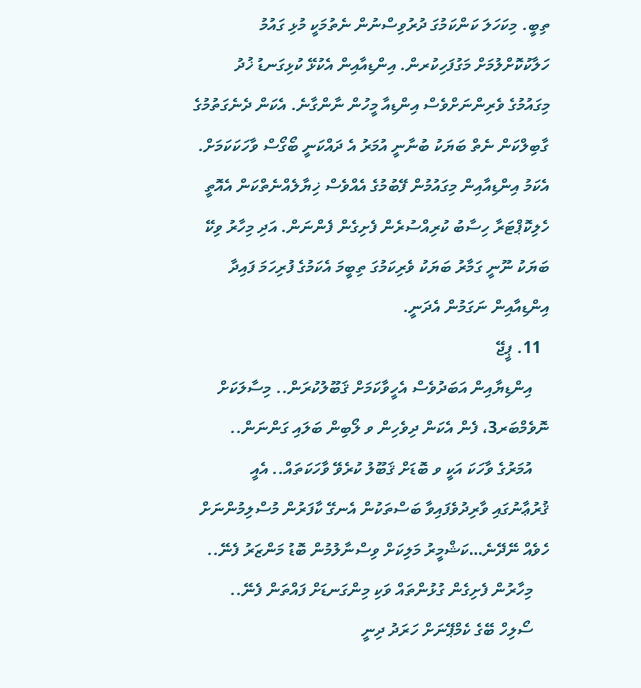ތިބީ. މިކަހަލަ ކަންކަމުގަ ދުރުވިސްނުން ނެތުމަކީ މުޅި ގައުމު ހަލާކުކޮށްލުމަށް މަގުފަހިކުރން. އިންޑިއާއިން އެކުޅޭ ކުޅިގަނޑު ޚުދު މިގައުމުގެ ވެރިންނަށްވެސް އިންޑިއާ މީހުން ނާންގާނެ. އެކަން ދެނެގަތުމުގެ ގާބިލްކަން ނެތް ބަޔަކު ބުނާނީ އުމަރު އެ ދައްކަނީ ބޯގޯސް ވާހަކަކަމަށް. އެކަމު އިންޑިއާއިން މިގައުމުން ފޭބުމުގެ އެއްވެސް ޚިޔާލެއްނެތްކަން އެއޮތީ ހެލިކޮޕްޓަރާ ހިސާބު ކުރިއްސުރެން ފެށިގެން ފެންނަން. އަދި މިހާރު ވިކޭ ބަޔަކު ނޫނީ ގަމާރު ބަޔަކު ވެރިކަމުގަ ތިބީމަ އެކަމުގެ ފުރިހަމަ ފައިދާ އިންޑިއާއިން ނަގަމުން އެދަނީ.
  11. ޕީޖޭ
    އިންޑިޔާއިން އަބަދުވެސް އެހީވާކަމަށް ޤަބޫލުކުރަން.. މިސާލަކަށް ނޮވެމްބަރ3، ފެން އެކަން ދިވެހިން ވ ލޯބިން ބަލައި ގަންނަން..
    އުމަރުގެ ވާހަކަ އަކީ ވ ބޮޑަށް ޤަބޫލު ކުރެވޭ ވާހަކަތައް.. އެއީ ޤުރުޢާނުގައި ވާރިދުވެފައިވާ ބަސްތަކުން އެނގޭ ކާފަރުން މުސްލިމުންނަށް ހެވެއް ނޭދޭނެ…ކަޝްމީރު މަލިކަށް ވިސްނާލުމުން ބޮޑު މަންޒަރު ފެނޭ..
    މިހާރުން ފެށިގެން ގުޅުންތައް ވަކި މިންގަނޑަށް ފައްތަން ފެނޭ..
    ސޯލިހް ބޭގެ ކެމްޕޭނަށް ހަރަދު ދިނީ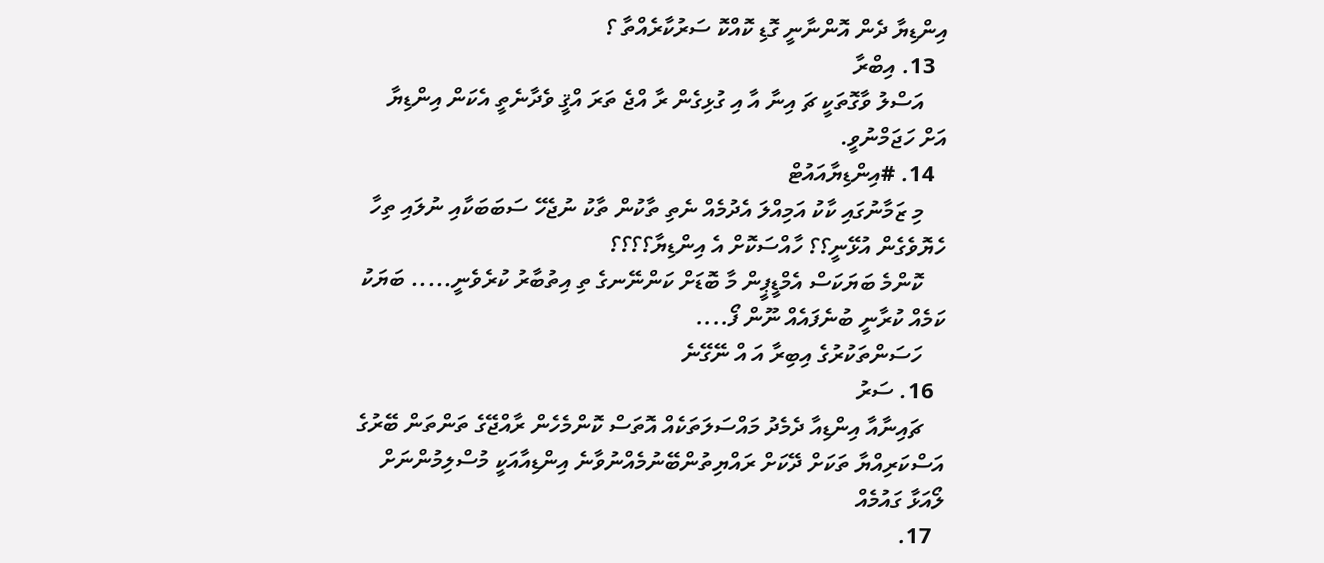އިންޑިޔާ ދެން އޮންނާނީ ގޮޑި ކޮއްކޮ ސަރުކާރެއްތާ ؟
  13. އިބްރާ
    އަސްލު ވާގޮތަކީ ޗަ އިނާ އާ އި ގުޅިގެން ރާ އްޖެ ތަރަ އްޤީ ވެދާނެތީ އެކަން އިންޑިޔާ އަށް ހަޖަމްނުވީ.
  14. #އިންޑިޔާއައުޓް
    މި ޒަމާނުގައި ކާކު އަމިއްލަ އެދުމެއް ނެތި ތާކުން ތާކު ނުޖެހޭ ސަބަބަކާއި ނުލައި ތިހާ ހެޔޮވެގެން އުޅޭނީ؟؟ ހާއްސަކޮށް އެ އިންޑިޔާ؟؟؟؟
    ކޮންމެ ބަޔަކަސް އެމްޑީޕީން މާ ބޮޑަށް ކަންނޭނގެ ތި އިތުބާރު ކުރެވެނީ..... ބަޔަކު ކަމެއް ކުރާނީ ބުނެފައެއް ނޫން ފޯ....
    ހަސަންތަކުރުގެ އިބިރާ އަ އް ނޭގޭނެ
  16. ސަރު
    ޗައިނާއާ އިންޑިއާ ދެމެދު މައްސަލަތަކެއް އޮތަސް ކޮންމެހެން ރާއްޖޭގެ ތަންތަން ބޭރުގެ އަސްކަރިއްޔާ ތަކަށް ދޭކަށް ރައްޔިތުންބޭނުމެއްނުވާނެ އިންޑިއާއަކީ މުސްލިމުންނަށް ލޯއަޅާ ގައުމެއް
  17.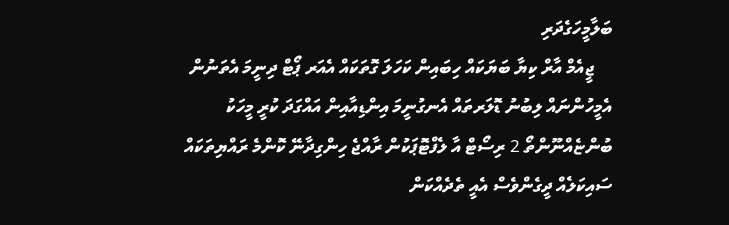ބަލާމީހަގެދަރި
    ޖީއެމް އާރް ކިޔާ ބަޔަކައް ހިބައިން ކަހަލަ ގޮތަކައް އެއަރ ޕޯޓް ދިނީމަ އެތަނުން އެމީހުންނައް ލިބުނު ޑޮލަރތައް އެނގުނީމަ އިންޑިއާއިން އައްގަދަ ކުރީ މީހަކު ބުންޏެއްނޫންތޯ 2 ރިސޯޓް އާ ލެފްޓޮޕަކުން ރާއްޖެ ހިންގިދާނޭ ކޮންމެ ރައްޔިތަކައް ސައިކަލެއް ދީގެންވެސް އެއީ ތެދެއްކަން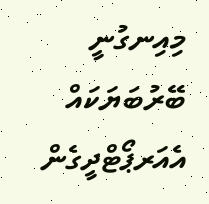މިއިނގުނީ ބޭރުބަޔަކައް އެއަރޕޯޓްދީގެން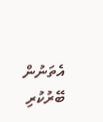އެތަނުން ބޭރުކުރި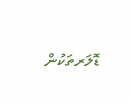ޑޮލަރތަކުން